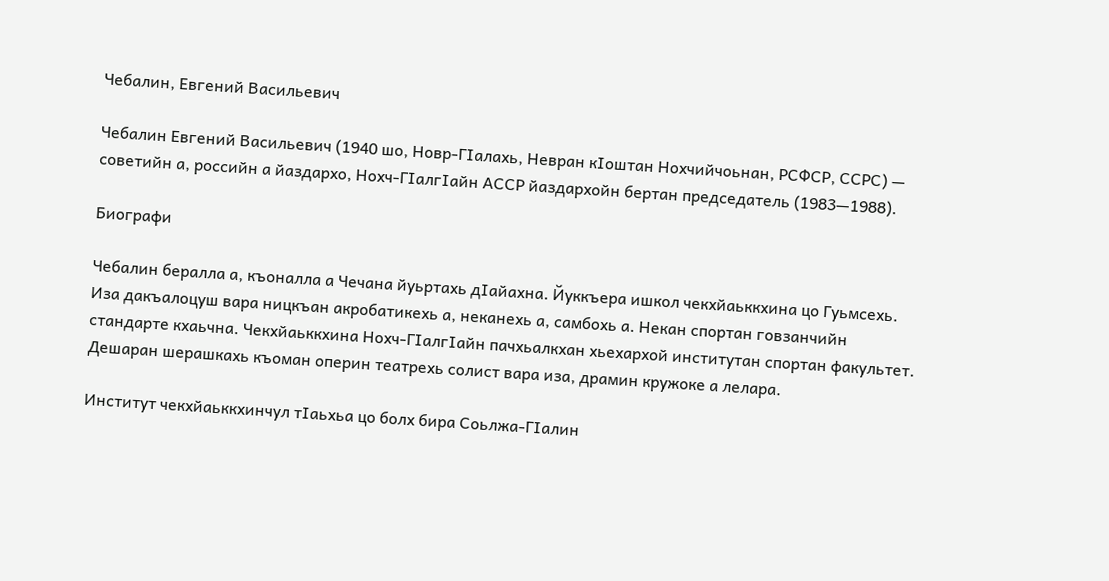Чебалин, Евгений Васильевич

Чебалин Евгений Васильевич (1940 шо, Новр-ГӀалахь, Невран кӀоштан Нохчийчоьнан, РСФСР, ССРС) — советийн а, российн а йаздархо, Нохч-ГӀалгӀайн АССР йаздархойн бертан председатель (1983—1988).

Биографи

Чебалин бералла а, къоналла а Чечана йуьртахь дӀайахна. Йуккъера ишкол чекхйаьккхина цо Гуьмсехь. Иза дакъалоцуш вара ницкъан акробатикехь а, неканехь а, самбохь а. Некан спортан говзанчийн стандарте кхаьчна. Чекхйаьккхина Нохч-ГӀалгӀайн пачхьалкхан хьехархой институтан спортан факультет. Дешаран шерашкахь къоман оперин театрехь солист вара иза, драмин кружоке а лелара.

Институт чекхйаьккхинчул тӀаьхьа цо болх бира Соьлжа-ГӀалин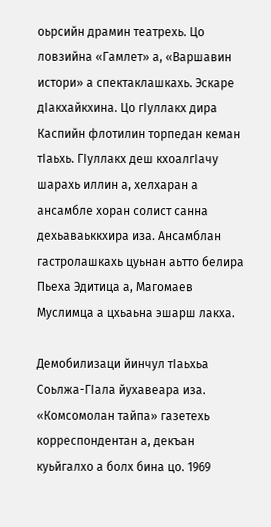оьрсийн драмин театрехь. Цо ловзийна «Гамлет» а, «Варшавин истори» а спектаклашкахь. Эскаре дӀакхайкхина. Цо гӀуллакх дира Каспийн флотилин торпедан кеман тӀаьхь. ГӀуллакх деш кхоалгӀачу шарахь иллин а, хелхаран а ансамбле хоран солист санна дехьаваьккхира иза. Ансамблан гастролашкахь цуьнан аьтто белира Пьеха Эдитица а, Магомаев Муслимца а цхьаьна эшарш лакха.

Демобилизаци йинчул тӀаьхьа Соьлжа-ГӀала йухавеара иза. «Комсомолан тайпа» газетехь корреспондентан а, декъан куьйгалхо а болх бина цо. 1969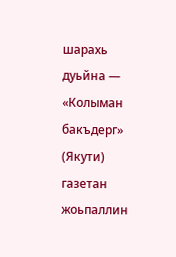шарахь дуьйна — «Колыман бакъдерг» (Якути) газетан жоьпаллин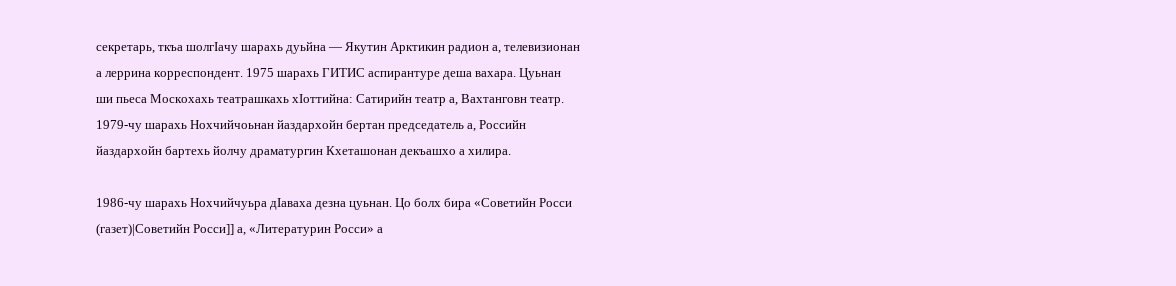секретарь, ткъа шолгӀачу шарахь дуьйна — Якутин Арктикин радион а, телевизионан а леррина корреспондент. 1975 шарахь ГИТИС аспирантуре деша вахара. Цуьнан ши пьеса Москохахь театрашкахь хӀоттийна: Сатирийн театр а, Вахтанговн театр. 1979-чу шарахь Нохчийчоьнан йаздархойн бертан председатель а, Российн йаздархойн бартехь йолчу драматургин Кхеташонан декъашхо а хилира.

1986-чу шарахь Нохчийчуьра дӀаваха дезна цуьнан. Цо болх бира «Советийн Росси (газет)|Советийн Росси]] а, «Литературин Росси» а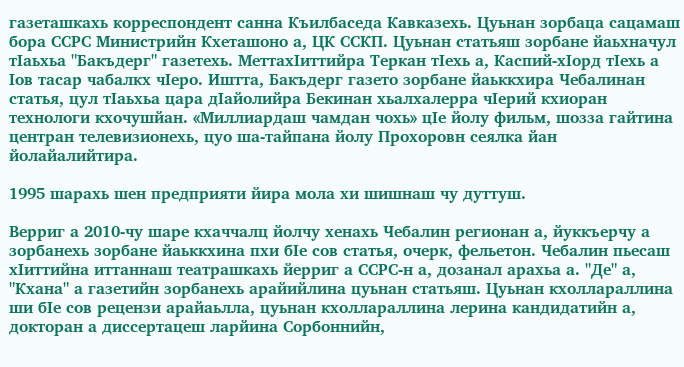газеташкахь корреспондент санна Къилбаседа Кавказехь. Цуьнан зорбаца сацамаш бора ССРС Министрийн Кхеташоно а, ЦК ССКП. Цуьнан статьяш зорбане йаьхначул тӀаьхьа "Бакъдерг" газетехь. МеттахӀиттийра Теркан тӀехь а, Каспий-хӀорд тӀехь а Ӏов тасар чабалкх чӀеро. Иштта, Бакъдерг газето зорбане йаьккхира Чебалинан статья, цул тӀаьхьа цара дӀайолийра Бекинан хьалхалерра чӀерий кхиоран технологи кхочушйан. «Миллиардаш чамдан чохь» цӀе йолу фильм, шозза гайтина центран телевизионехь, цуо ша-тайпана йолу Прохоровн сеялка йан йолайалийтира.

1995 шарахь шен предприяти йира мола хи шишнаш чу дуттуш.

Верриг а 2010-чу шаре кхаччалц йолчу хенахь Чебалин регионан а, йуккъерчу а зорбанехь зорбане йаьккхина пхи бӀе сов статья, очерк, фельетон. Чебалин пьесаш хӀиттийна иттаннаш театрашкахь йерриг а ССРС-н а, дозанал арахьа а. "Де" а, "Кхана" а газетийн зорбанехь арайийлина цуьнан статьяш. Цуьнан кхоллараллина ши бӀе сов рецензи арайаьлла, цуьнан кхоллараллина лерина кандидатийн а, докторан а диссертацеш ларйина Сорбоннийн,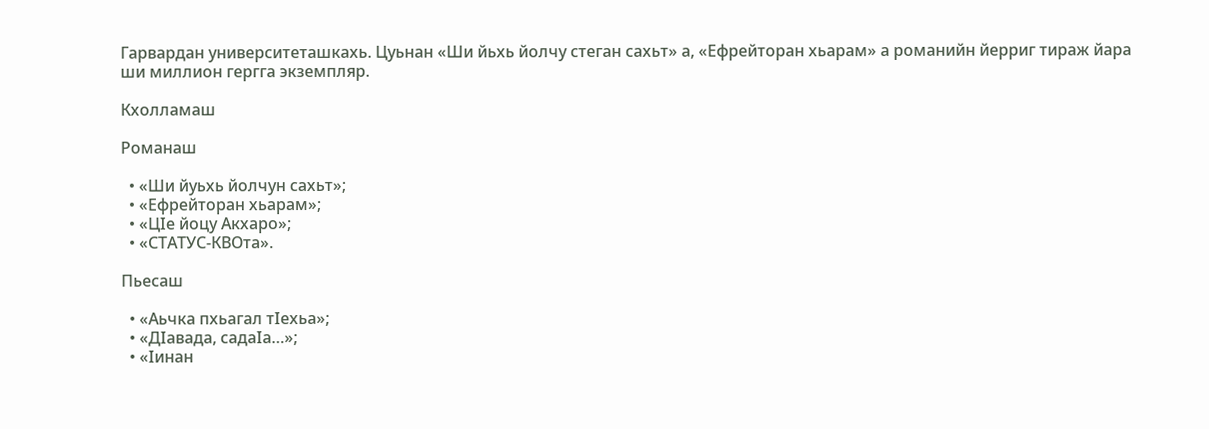Гарвардан университеташкахь. Цуьнан «Ши йьхь йолчу стеган сахьт» а, «Ефрейторан хьарам» а романийн йерриг тираж йара ши миллион гергга экземпляр.

Кхолламаш

Романаш

  • «Ши йуьхь йолчун сахьт»;
  • «Ефрейторан хьарам»;
  • «ЦӀе йоцу Акхаро»;
  • «СТАТУС-КВОта».

Пьесаш

  • «Аьчка пхьагал тӀехьа»;
  • «ДӀавада, садаӀа…»;
  • «Ӏинан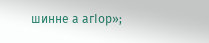шинне а агӀор»;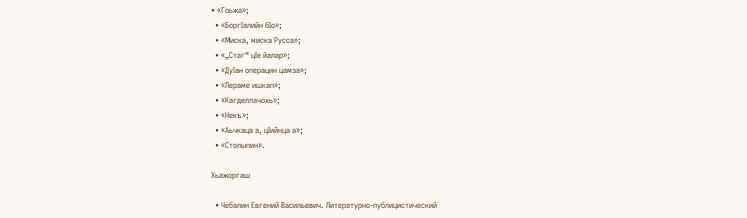• «Гоьжа»;
  • «БоргӀалийн бӀо»;
  • «Миска, миска Русса»;
  • «„Стаг“ цӀе йалар»;
  • «ДуӀан операцин цамза»;
  • «Лераме ишкап»;
  • «Кагделлачохь»;
  • «Некъ»;
  • «Аьчкаца а, цӀийнца а»;
  • «Столыпин».

Хьажоргаш

  • Чебалин Евгений Васильевич. Литературно-публицистический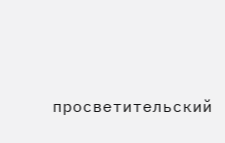просветительский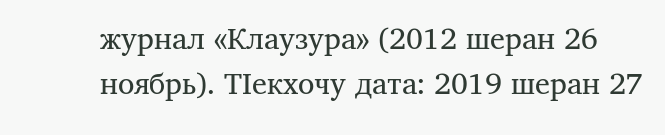журнал «Клаузура» (2012 шеран 26 ноябрь). ТӀекхочу дата: 2019 шеран 27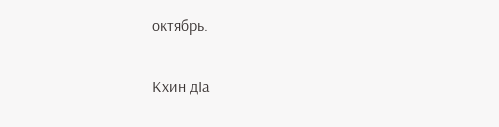октябрь.

Кхин дӀа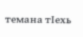темана тӀехь